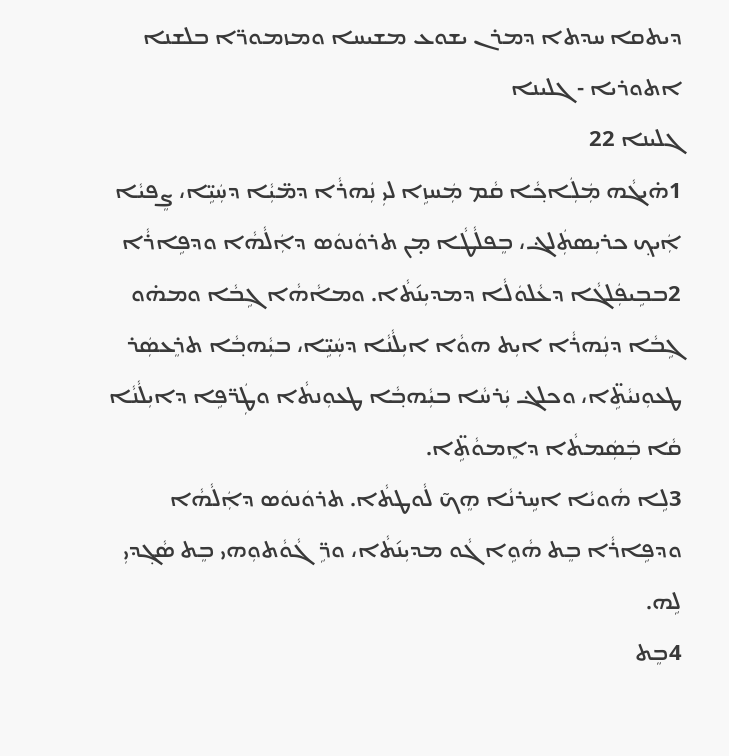ܕܝܬܩܐ ܚܕܬܐ ܕܡܪܢ ܝܫܘܥ ܡܫܝܚܐ ܘܡܙܡܘܪ̈ܐ ܒܠܫܢܐ ܐܬܘܪܝܐ - ܓܠܝܢܐ
ܓܠܝܢܐ 22
1ܗ̇ܝܓܵܗ ܡܲܠܲܐܟ݂ܵܐ ܩܵܡ ܡܲܚܙܹܐ ܠܝܼ ܢܲܗܪܵܐ ܕܡ̈ܝܼܵܐ ܕܚܲܝܹ̈ܐ، ܨܸܦܝܵܐ ܐܲܝܟ݂ ܟܪܝܼܣܬܲܠܔ، ܒܸܦܠܵܛܵܐ ܡ̣ܢ ܬܪܘܿܢܘܿܣ ܕܐܲܠܵܗܵܐ ܘܕܦܹܐܪܵܐ
2ܒܒܹܝܦܲܠܓܵܐ ܕܥܵܠܘܿܠܵܐ ܕܡܕܝܼܢ݇ܬܵ‌ܐ. ܘܡܐܵܗܵܐ ܓܹܒܵܐ ܘܡܗ̇ܘ ܓܹܒܵܐ ܕܢܲܗܪܵܐ ܐܝܼܬ ܗܘܵܐ ܐܝܼܠܵܢܵܐ ܕܚܲܝܹ̈ܐ، ܒܝܼܵܗܒ݂ܵܐ ܬܪܸܥܣܲܪ ܛܥܘܼܢܝܵܬܹ̈‌ܐ، ܘܟܠܔ ܝܲܪܚܵܐ ܒܝܼܵܗܒ݂ܵܐ ܛܥܘܼܢܬܵ‌ܐ ܘܛܲܪ̈ܦܹܐ ܕܐܝܼܠܵܢܵܐ ܩܵܐ ܒܲܣܲܡܬܵ‌ܐ ܕܐܸܡܘܵܬܹ̈‌ܐ.
3ܠܹܐ ܗܵܘܝܵܐ ܐܚܹܪܢܵܐ ܗܸܟ̃ ܠܵܘܛܬܵ‌ܐ. ܬܪܘܿܢܘܿܣ ܕܐܲܠܵܗܵܐ ܘܕܦܹܐܪܵܐ ܒܸܬ ܗܵܘܹܐ ܓܵܘ ܡܕܝܼܢ݇ܬܵ‌ܐ، ܘܪܹ̈ܓܵܘܵܬܘܼܗ‌ܝ ܒܸܬ ܣܵܓ݂ܕܝܼ ܠܹܗ.
4ܒܸܬ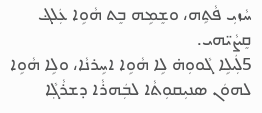ܚܵܙܝܼ ܦܵܬܹܗ، ܘܫܸܡܹܗ ܒܸܬ ܗܵܘܹܐ ܥܲܠܔ ܩܸܨܵܝ̈ܗ‌ܝ.
5ܠܲܝܠܹܐ ܓܵܘܘܼܗ̇ ܠܹܐ ܗܵܘܹܐ ܐܚܹܪܢܵܐ، ܘܠܹܐ ܗܵܘܹܐ ܠܗܘܿܢ ܣܢܝܼܩܘܼܬܵ‌ܐ ܠܒܲܗܪܵܐ ܕܫܪܵܓ݂ܵܐ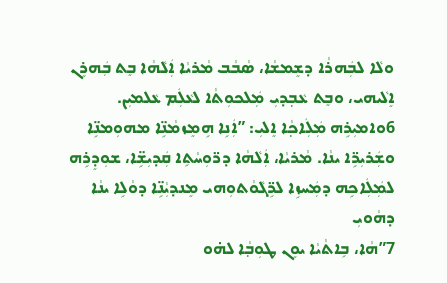ܘܠܵܐ ܠܒܲܗܪܵܐ ܕܫܸܡܫܵܐ، ܣܵܒܵܒ ܡܵܪܝܵܐ ܐܲܠܵܗܵܐ ܒܸܬ ܒܲܗܪܸܢ ܐܸܠܵܝܗ‌ܝ، ܘܒܸܬ ܥܵܒ݂ܕܝܼ ܡܲܠܟܘܼܬܵ‌ܐ ܠܥܵܠܲܡ ܥܵܠܡܝܼܢ.
6ܘܐܡܝܼܪܹܗ ܡܲܠܲܐܟ݂ܵܐ ܐܸܠܝܼ: ”ܐܲܢܹܐ ܗܹܡܸܙܡܵܢܹ̈ܐ ܡܗܘܼܡܢܹ̈ܐ ܘܫܲܪܝܼܪܹ̈ܐ ܝܢܵܐ. ܡܵܪܝܵܐ، ܐܲܠܵܗܵܐ ܕܪ̈ܘܼܚܵܬܹ‌ܐ ܩܲܕܝܼܫܹ̈ܐ، ܫܘܼܕܸܪܹܗ ܠܡܲܠܲܐܟܹܗ ܕܡܲܚܙܹܐ ܠܪܹ̈ܓܵܘܵܬܘܼܗ‌ܝ ܡܸܢܕܝܼܵܢܹ̈ܐ ܕܘܵܠܹܐ ܝܢܵܐ ܕܗܵܘܝܼ
7”ܗܵܐ، ܒܹܐܬܵܝܵܐ ܝܘܸܢ ܛܘܼܒ݂ܵܐ ܠܗ̇ܘ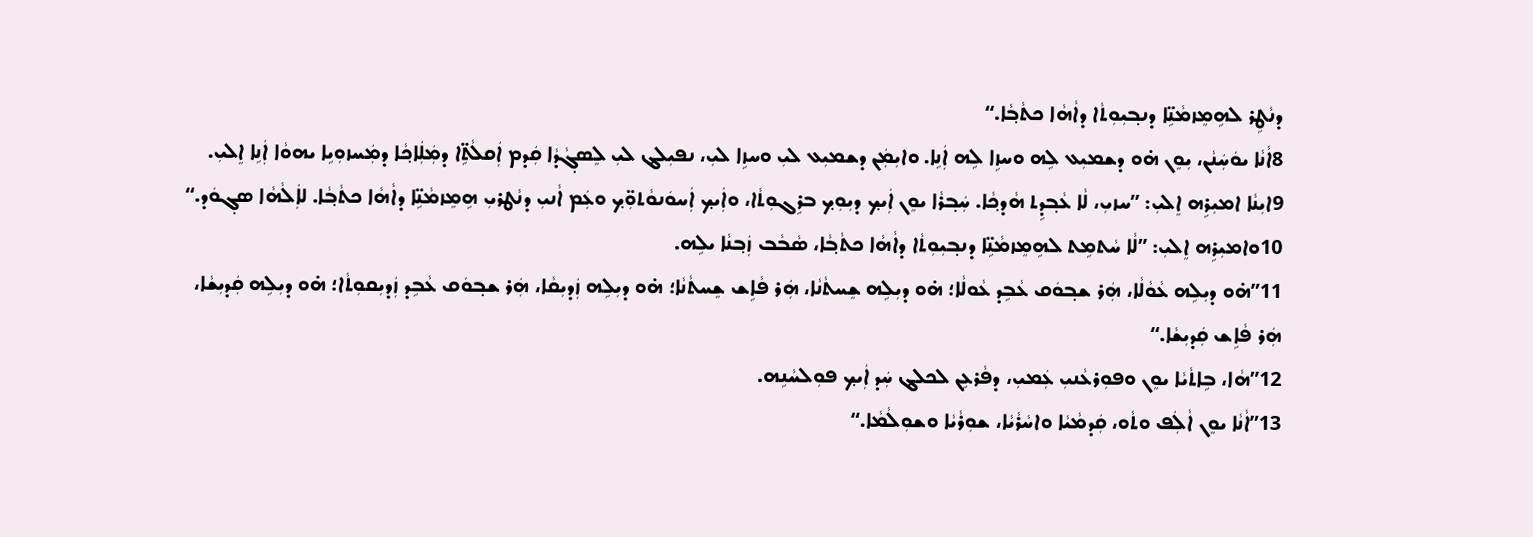ܕܢܵܛܹܪ ܠܗܹܡܸܙܡܵܢܹ̈ܐ ܕܢܒ݂ܝܼܘܼܬܵ‌ܐ ܕܐܵܗܵܐ ܟܬܵܒ݂ܵܐ.“
8ܐܵܢܵܐ ܝܘܿܚܲܢܵܢ، ܝܼܘܸܢ ܗ̇ܘ ܕܫܡܝܼܥ ܠܹܗ ܘܚܙܹܐ ܠܹܗ ܐܲܢܹܐ. ܘܐܝܼܡܲܢ ܕܫܡܝܼܥ ܠܝܼ ܘܚܙܹܐ ܠܝܼ، ܢܦܝܼܠܔ ܠܝܼ ܠܸܣܓ݂ܵܕܵܐ ܩܲܕܡ ܐܲܩܠܵܬܹ̈‌ܐ ܕܡܲܠܲܐܟ݂ܵܐ ܕܡܲܚܙܘܼܝܹܐ ܝܗܘܵܐ ܐܲܢܹܐ ܐܸܠܝܼ.
9ܐܝܼܢܵܐ ܐܡܝܼܪܹܗ ܐܸܠܝܼ: ”ܚܙܝܼ، ܠܵܐ ܥܵܒ݂ܕܹܬ ܗܵܕܟ݂ܵܐ. ܚܲܒ݂ܪܵܐ ܝܘܸܢ ܐܲܝܟ݂ ܕܝܼܘܼܟ݂ ܒܪܹܓܘܼܬܵ‌ܐ، ܘܐܲܝܟ݂ ܐܲܚܘܿܢܘܵܬܘܼ̈ܟ݂ ܘܥܲܡ ܐܵܢܝܼ ܕܢܵܛܪܝܼ ܗܹܡܸܙܡܵܢܹ̈ܐ ܕܐܵܗܵܐ ܟܬܵܒ݂ܵܐ. ܠܐܲܠܵܗܵܐ ܣܓ݂ܘܿܕ.“
10ܘܐܡܝܼܪܹܗ ܐܸܠܝܼ: ”ܠܵܐ ܚܵܬܡܹܬ ܠܗܹܡܸܙܡܵܢܹ̈ܐ ܕܢܒ݂ܝܼܘܼܬܵ‌ܐ ܕܐܵܗܵܐ ܟܬܵܒ݂ܵܐ، ܣܵܒܵܒ ܙܲܒ݂ܢܵܐ ܝܠܹܗ.
11”ܗ̇ܘ ܕܝܼܠܹܗ ܥܵܘܵܠܵܐ، ܗܲܪ ܫܒ݂ܘܿܩ ܥܵܒܹܕ ܥܵܘܠܵܐ؛ ܗ̇ܘ ܕܝܼܠܹܗ ܫܸܚܬܵܢܵܐ، ܗܲܪ ܦܵܐܹܫ ܫܸܚܬܵܢܵܐ؛ ܗ̇ܘ ܕܝܼܠܹܗ ܙܲܕܝܼܩܵܐ، ܗܲܪ ܫܒ݂ܘܿܩ ܥܵܒܹܕ ܙܲܕܝܼܩܘܼܬܵ‌ܐ؛ ܗ̇ܘ ܕܝܼܠܹܗ ܩܲܕܝܼܫܵܐ، ܗܲܪ ܦܵܐܹܫ ܩܲܕܝܼܫܵܐ.“
12”ܗܵܐ، ܒܹܐܬܵܝܵܐ ܝܘܸܢ ܘܦܘܼܪܥܵܢܝܼ ܥܲܡܝܼ، ܕܦܵܪܥܹܢ ܠܟܠܔ ܚܲܕ ܐܲܝܟ݂ ܦܘܼܠܚܵܢܹܗ.
13”ܐܵܢܵܐ ܝܘܸܢ ܐܵܠܲܦ ܘܬܵܘ، ܩܲܕܡܵܝܵܐ ܘܐܚܵܪܵܝܵܐ، ܫܘܼܪܵܝܵܐ ܘܫܘܼܠܵܡܵܐ.“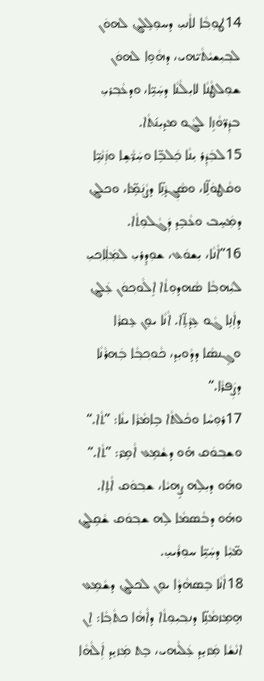14ܛܘܼܒ݂ܵܐ ܠܐܵܢܝܼ ܕܚܘܼܠܸܠܔ ܠܗܘܿܢ ܠܒ݂ܝܼܫܝܵܬܵܝ̈ܗ‌ܝ، ܕܗܵܘܹܐ ܠܗܘܿܢ ܫܘܼܠܛܵܢܵܐ ܠܐܝܼܠܵܢܵܐ ܕܚܲܝܹ̈ܐ، ܘܕܥܵܒ݂ܪܝܼ ܒܕܲܪ̈ܘܵܙܹܐ ܠܓܵܘ ܡܕܝܼܢ݇ܬܵ‌ܐ.
15ܠܒܲܕܲܪ ܝܼܢܵܐ ܟܲܠܒܹ̈ܐ ܘܚܲܪ̈ܵܫܹܐ ܘܙܲܢܵܝܹ̈ܐ ܘܩܵܛܘܿܠܹ̈ܐ، ܘܣܵܓ݂ܕܵܢܹ̈ܐ ܕܨܵܢܲܡܹ̈ܐ، ܘܟܠܔ ܕܡܲܚܸܒ ܘܥܵܒܹܕ ܕܲܓܵܠܘܼܬܵ‌ܐ.
16”ܐܵܢܵܐ، ܝܼܫܘܿܥ، ܫܘܼܕܸܪܝܼ ܠܡܲܠܲܐܟ݂ܝܼ ܠܝܼܵܗܒ݂ܵܐ ܣܵܗܕܘܼܬܵ‌ܐ ܐܸܠܵܘܟ݂ܘܿܢ ܥܲܠܔ ܕܐܲܢܹܐ ܓܵܘ ܥܹܕܵܬܹ̈‌ܐ. ܐܵܢܵܐ ܝܘܸܢ ܥܸܩܪܵܐ ܘܓܸܢܣܵܐ ܕܕܵܘܝܼܕ، ܟܵܘܟ݂ܒ݂ܵܐ ܒܲܗܪܵܢܵܐ ܕܨܲܦܪܵܐ.“
17ܪܘܼܚܵܐ ܘܟܵܠܬܵ‌ܐ ܒܹܐܡܵܪܵܐ ܝܢܵܐ: ”ܬܵ‌ܐ.“ ܘܫܒ݂ܘܿܩ ܗ̇ܘ ܕܫܵܡܹܥ ܐܵܡܹܪ: ”ܬܵ‌ܐ.“ ܘܗ̇ܘ ܕܝܼܠܹܗ ܨܹܗܝܵܐ، ܫܒ݂ܘܿܩ ܐܵܬܹ‌ܐ. ܘܗ̇ܘ ܕܒܵܣܡܵܐ ܠܹܗ ܫܒ݂ܘܿܩ ܫܵܩܹܠܔ ܡ̈ܝܼܵܐ ܕܚܲܝܹ̈ܐ ܚܘܼܪܵܝܝܼ.
18ܐܵܢܵܐ ܒܸܣܗܵܕܵܐ ܝܘܸܢ ܠܟܠܔ ܕܫܵܡܹܥ ܗܹܡܸܙܡܵܢܹ̈ܐ ܕܢܒ݂ܝܼܘܼܬܵ‌ܐ ܕܐܵܗܵܐ ܟܬܵܒ݂ܵܐ: ܐܸܢ ܐܢܵܫܵܐ ܡܲܙܝܸܕ ܥܲܠܵܝܗ‌ܝ، ܒܸܬ ܡܲܙܝܸܕ ܐܲܠܵܗܵܐ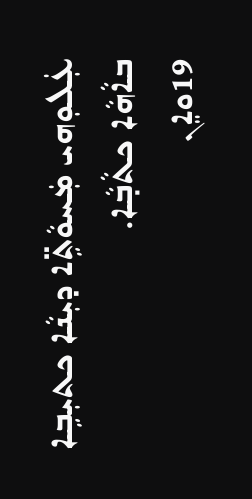ܥܲܠܘܼܗ‌ܝ ܡܲܚܘܵܬܹ̈‌ܐ ܕܝܼܢܵܐ ܟܬܝܼܒܹܐ ܒܐܵܗܵܐ ܟܬܵܒ݂ܵܐ.
19ܘܐܸܢ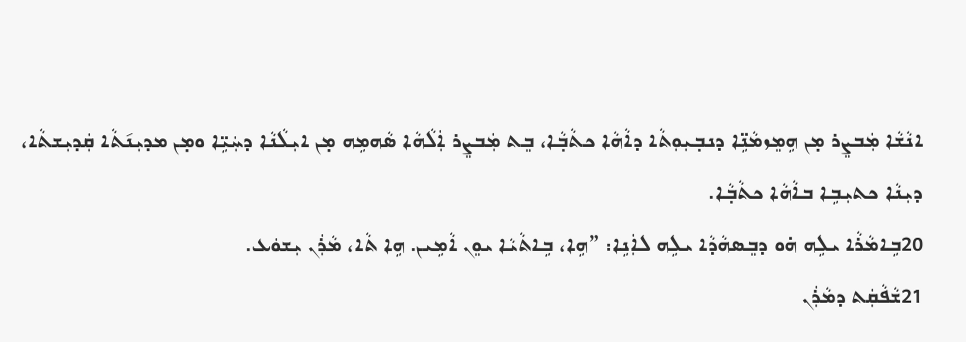ܐܢܵܫܵܐ ܡܲܒܨܸܪ ܡ̣ܢ ܗܹܡܸܙܡܵܢܹ̈ܐ ܕܢܒ݂ܝܼܘܼܬܵ‌ܐ ܕܐܵܗܵܐ ܟܬܵܒ݂ܵܐ، ܒܸܬ ܡܲܒܨܸܪ ܐܲܠܵܗܵܐ ܣܵܗܡܹܗ ܡ̣ܢ ܐܝܼܠܵܢܵܐ ܕܚܲܝܹ̈ܐ ܘܡ̣ܢ ܡܕܝܼܢ݇ܬܵ‌ܐ ܩܲܕܝܼܫܬܵ‌ܐ، ܕܝܼܢܵܐ ܟܬܝܼܒܹܐ ܒܐܵܗܵܐ ܟܬܵܒ݂ܵܐ.
20ܒܹܐܡܵܪܵܐ ܝܠܹܗ ܗ̇ܘ ܕܒܸܣܗܵܕܵܐ ܝܠܹܗ ܠܐܲܢܹܐ: ”ܗܹܐ، ܒܹܐܬܵܝܵܐ ܝܘܸܢ ܐܵܡܹܝܢ. ܗܹܐ ܬܵ‌ܐ، ܡܵܪܲܢ ܝܼܫܘܿܥ.
21ܫܵܦܵܩܲܬ ܕܡܵܪܲܢ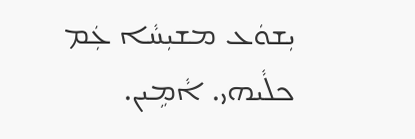ܝܼܫܘܿܥ ܡܫܝܼܚܵܐ ܥܲܡ ܟܠܵܝܗ‌ܝ. ܐܵܡܹܝܢ.